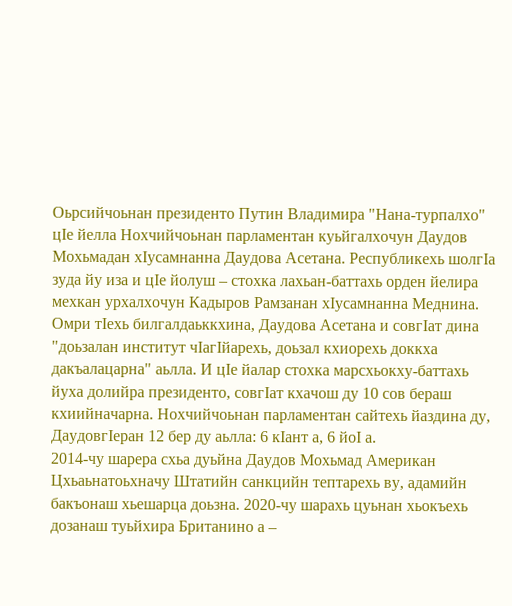Оьрсийчоьнан президенто Путин Владимира "Нана-турпалхо" цIе йелла Нохчийчоьнан парламентан куьйгалхочун Даудов Мохьмадан хIусамнанна Даудова Асетана. Республикехь шолгIа зуда йу иза и цIе йолуш – стохка лахьан-баттахь орден йелира мехкан урхалхочун Кадыров Рамзанан хIусамнанна Меднина.
Омри тIехь билгалдаьккхина, Даудова Асетана и совгIат дина "доьзалан институт чIагIйарехь, доьзал кхиорехь доккха дакъалацарна" аьлла. И цIе йалар стохка марсхьокху-баттахь йуха долийра президенто, совгIат кхачош ду 10 сов бераш кхиийначарна. Нохчийчоьнан парламентан сайтехь йаздина ду, ДаудовгIеран 12 бер ду аьлла: 6 кIант а, 6 йоI а.
2014-чу шарера схьа дуьйна Даудов Мохьмад Американ Цхьаьнатоьхначу Штатийн санкцийн тептарехь ву, адамийн бакъонаш хьешарца доьзна. 2020-чу шарахь цуьнан хьокъехь дозанаш туьйхира Британино а –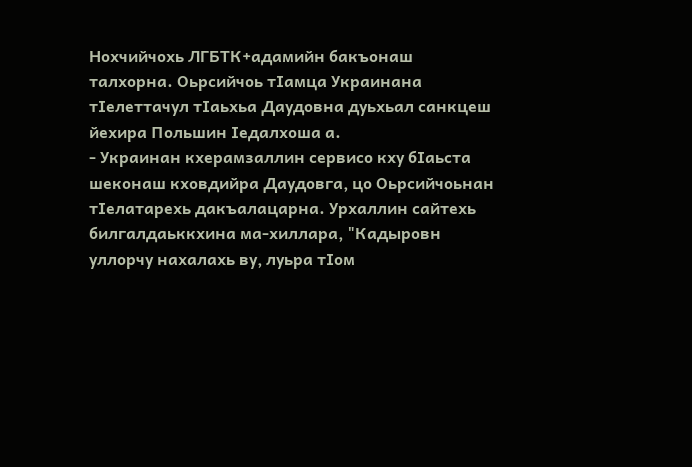Нохчийчохь ЛГБТК+адамийн бакъонаш талхорна. Оьрсийчоь тIамца Украинана тIелеттачул тIаьхьа Даудовна дуьхьал санкцеш йехира Польшин Iедалхоша а.
- Украинан кхерамзаллин сервисо кху бIаьста шеконаш кховдийра Даудовга, цо Оьрсийчоьнан тIелатарехь дакъалацарна. Урхаллин сайтехь билгалдаьккхина ма-хиллара, "Кадыровн уллорчу нахалахь ву, луьра тIом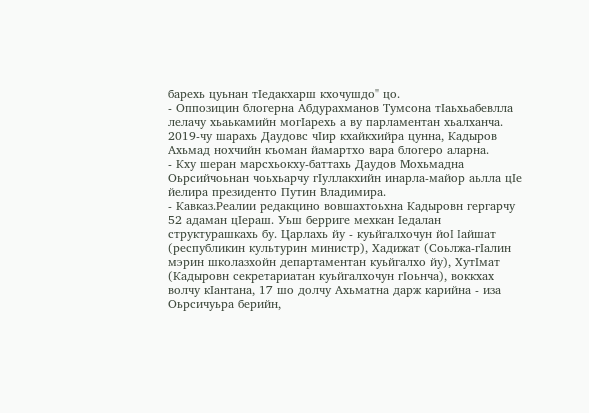барехь цуьнан тIедакхарш кхочушдо" цо.
- Оппозицин блогерна Абдурахманов Тумсона тIаьхьабевлла лелачу хьаькамийн могIарехь а ву парламентан хьалханча. 2019-чу шарахь Даудовс чIир кхайкхийра цунна, Кадыров Ахьмад нохчийн къоман йамартхо вара блогеро аларна.
- Кху шеран марсхьокху-баттахь Даудов Мохьмадна Оьрсийчоьнан чоьхьарчу гIуллакхийн инарла-майор аьлла цIе йелира президенто Путин Владимира.
- Кавказ.Реалии редакцино вовшахтоьхна Кадыровн гергарчу 52 адаман цIераш. Уьш берриге мехкан Iедалан структурашкахь бу. Царлахь йу - куьйгалхочун йоI Iайшат (республикин культурин министр), Хадижат (Соьлжа-гIалин мэрин школазхойн департаментан куьйгалхо йу), ХутIмат (Кадыровн секретариатан куьйгалхочун гIоьнча), воккхах волчу кIантана, 17 шо долчу Ахьматна дарж карийна - иза Оьрсичуьра берийн,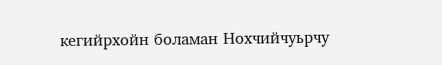кегийрхойн боламан Нохчийчуьрчу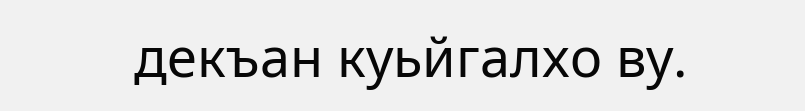декъан куьйгалхо ву.